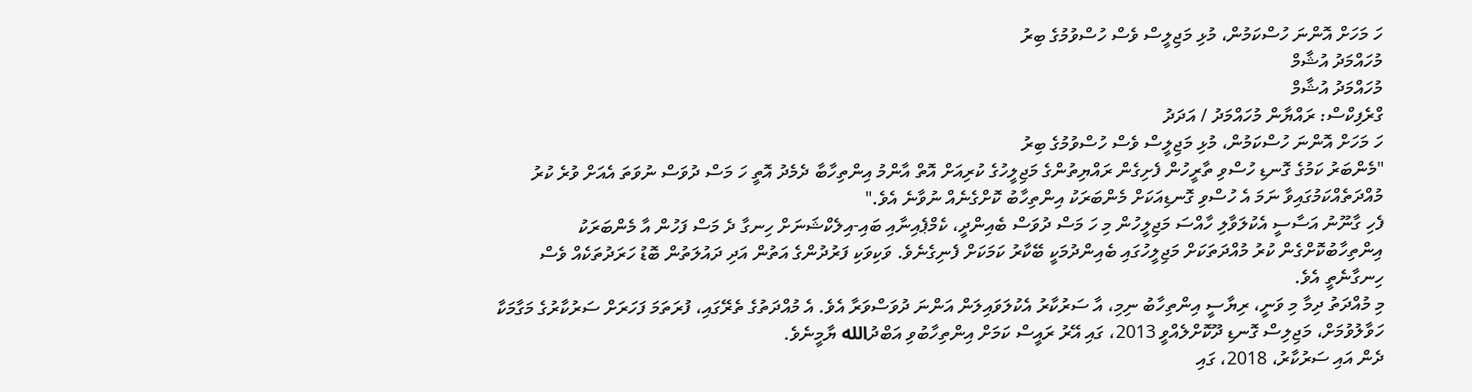ހަ މަހަށް އޮންނަ ހުސްކަމުން، މުޅި މަޖިލީސް ވެސް ހުސްވުމުގެ ބިރު
މުހައްމަދު އުޝާމް
މުހައްމަދު އުޝާމް
ގްރެފިކްސް: ރައްޔާން މުހައްމަދު / އަދަދު
ހަ މަހަށް އޮންނަ ހުސްކަމުން، މުޅި މަޖިލީސް ވެސް ހުސްވުމުގެ ބިރު
"މެންބަރު ކަމުގެ ގޮނޑި ހުސްވި ތާރީހުން ފެށިގެން ރައްޔިތުންގެ މަޖިލީހުގެ ކުރިއަށް އޮތް އާންމު އިންތިހާބާ ދެމެދު އޮތީ ހަ މަސް ދުވަސް ނުވަތަ އެއަށް ވުރެ ކުރު މުއްދަތެއްކަމުގައިވާ ނަމަ އެ ހުސްވި ގޮނޑިއަކަށް މެންބަރަކު އިންތިހާބު ކޮށްގެނެއް ނުވާނެ އެވެ."
ފެހި ގާނޫނު އަސާސީ އެކުލަވާލި ހާއްސަ މަޖިލީހުން މި ހަ މަސް ދުވަސް ބެއިންދީ، ކެމްޕެއިނާއި ބައި-އިލެކްޝަނަށް ހިނގާ ދެ މަސް ފަހުން އާ މެންބަރަކު އިންތިހާބުކޮށްގެން ކުރު މުއްދަތަކަށް މަޖިލީހުގައި ބެއިންދުމަކީ ބޭކާރު ކަމަކަށް ފެނިގެނެވެ. ވަކިވަކި ފަރުދުންގެ އަތުން އަދި ދައުލަތުން ބޮޑު ހަރަދުތަކެއް ވެސް ހިނގާނެތީ އެވެ.
މި މުއްދަތު ދިމާ މި ވަނީ، ރިޔާސީ އިންތިހާބު ނިމި، އާ ސަރުކާރު އެކުލަވައިލަން އަންނަ ދުވަސްވަރާ އެވެ. އެ މުއްދަތުގެ ތެރޭގައި، ފުރަތަމަ ފަހަރަށް ސަރުކާރުގެ މަގާމަކާ ހަވާލުވުމަށް، މަޖިލިސް ގޮނޑި ދޫކޮށްލެއްވީ 2013، ގައި އޭރު ރައީސް ކަމަށް އިންތިހާބުވި އަބްދުالله ޔާމީނެވެ.
ދެން އައި ސަރުކާރު، 2018، ގައި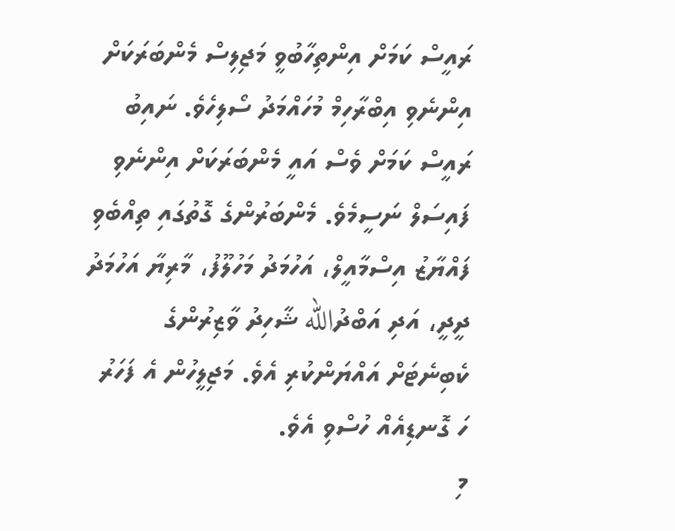ރައީސް ކަމަށް އިންތިހާބުވީ މަޖިލިސް މެންބަރަކަށް އިންނެވި އިބްރާހިމް މުހައްމަދު ސޯލިހެވެ. ނައިބު ރައީސް ކަމަށް ވެސް އައީ މެންބަރަކަށް އިންނެވި ފައިސަލް ނަސީމެވެ. މެންބަރުންގެ ގޮތުގައި ތިއްބެވި ފައްޔާޒު އިސްމާއީލް، އަހުމަދު މަހުލޫފު، މާރިޔާ އަހުމަދު ދީދީ، އަދި އަބްދުالله ޝާހިދު ވާޒިރުންގެ ކެބިނެޓަށް އައްޔަންކުރި އެވެ. މަޖިލީހުން އެ ފަހަރު ހަ ގޮނޑިއެއް ހުސްވި އެވެ.
މި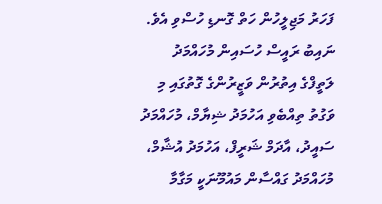ފަހަރު މަޖިލީހުން ހަތް ގޮނޑި ހުސްވި އެވެ. ނައިބު ރައީސް ހުސައިން މުހައްމަދު ލަތީފްގެ އިތުރުން ވަޒީރުންގެ ގޮތުގައި މި ވަގުތު ތިއްބެވި އަހުމަދު ޝިޔާމް، މުހައްމަދު ސައީދު، އާދަމް ޝަރީފް، އަހުމަދު އުޝާމް، މުހައްމަދު ގައްސާން މައުމޫނަކީ މަގާމާ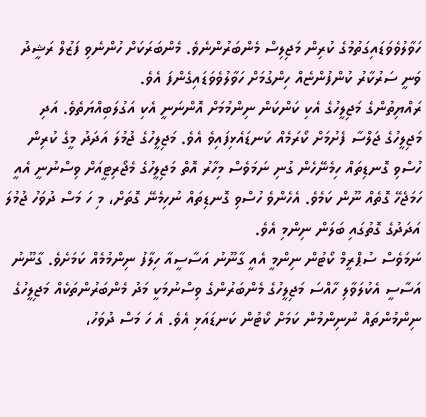ހަވާލުވެވަޑައިގަތުމުގެ ކުރިން މަޖިލިސް މެންބަރުންނެވެ. މެންބަރަކަށް ހުންނެވި ފަޒުލް ރަޝީދު ވަނީ ސަރުކާރު ކުންފުންޏެއް ހިންގުމަށް ހަވާލުވެވަޑައިގެންފަ އެވެ.
ރައްޔިތުންގެ މަޖިލީހުގެ އެކި ކަންކަން ނިންމުމަށް އޮންނަނީ އެކި އަގުލަބިއްޔަތެވެ. އަދި މަޖިލީހުގެ ޖަލްސާ ފެށުމަށް ކޯރަމެއް ކަނޑައެޅިފައިވެ އެވެ. މަޖިލީހުގެ ޖުމުލަ އަދަދު މީގެ ކުރިން ހުސްވި ގޮނޑިތައް ހިމެނޭހެން ގުނި ނަމަވެސް މިހާރު އޮތް މަޖިލީހުގެ މެޖޯރިޓީއަށް ވިސްނުނީ އެއީ ހަމަޖެހޭ ގޮތެއް ނޫން ކަމެވެ. އެހެންވެ ހުސްވި ގޮނޑިތައް ނުހިމެނޭ ގޮތަށް، މި ހަ މަސް ދުވަހު ޖުމުލަ އަދަދުގެ ގޮތުގައި ބަލަން ނިންމި އެވެ.
ނަމަވެސް ސުޕްރީމް ކޯޓުން ނިންމީ އެއީ ގާނޫނު އަސާސީއާ ހިލާފު ނިންމުމެއް ކަމަށެވެ. ގާނޫނު އަސާސީ އެކުލަވާލި ހާއްސަ މަޖިލީހުގެ މެންބަރުންގެ ވިސްނުމަކީ މަދު މެންބަރުންތަކެއް މަޖިލީހުގެ ނިންމުންތައް ނުނިންމުން ކަމަށް ކޯޓުން ކަނޑައަޅި އެވެ. އެ ހަ މަސް ދުވަހު،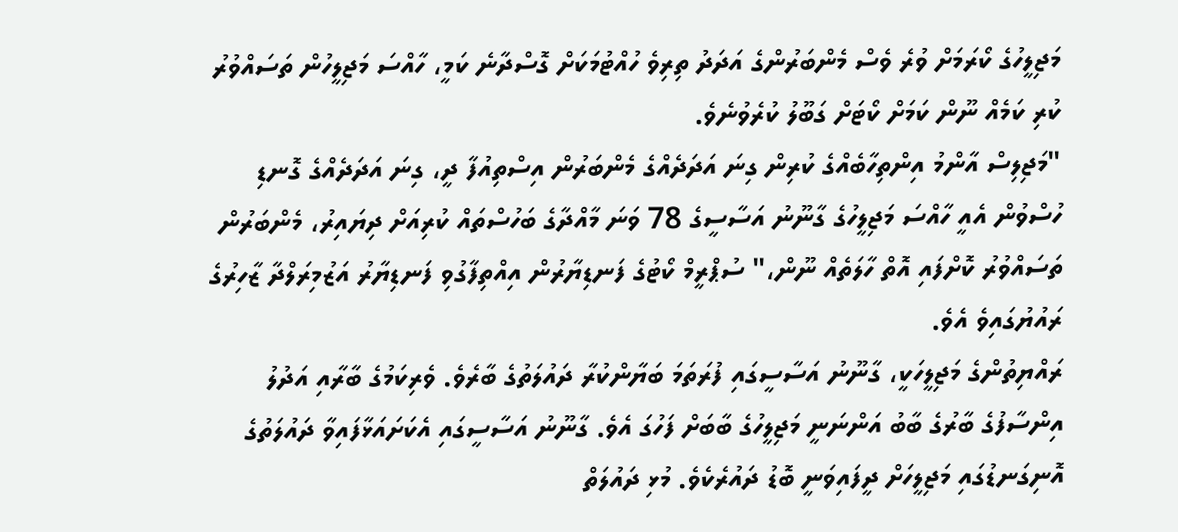މަޖިލީހުގެ ކޯރަމަށް ވުރެ ވެސް މެންބަރުންގެ އަދަދު ތިރިވެ ހުއްޓުމަކަށް ގޮސްދާނެ ކަމީ، ހާއްސަ މަޖިލީހުން ތަސައްވުރު ކުރި ކަމެއް ނޫން ކަމަށް ކޯޓަށް ގަބޫލު ކުރެވުނެވެ.
"މަޖިލިސް އާންމު އިންތިހާބެއްގެ ކުރިން ގިނަ އަދަދެއްގެ މެންބަރުން އިސްތިއުފާ ދީ، ގިނަ އަދަދެއްގެ ގޮނޑި ހުސްވުން އެއީ ހާއްސަ މަޖިލީހުގެ ގާނޫނު އަސާސީގެ 78 ވަނަ މާއްދާގެ ބަހުސްތައް ކުރިއަށް ދިޔައިރު، މެންބަރުން ތަސައްވުރު ކޮށްފައި އޮތް ހާލަތެއް ނޫން،" ސުޕްރީމް ކޯޓުގެ ފަނޑިޔާރުން އިއްތިފާގުވި ފަނޑިޔާރު އަޒުމިރަލްދާ ޒާހިރުގެ ރައުޔުގައިވެ އެވެ.
ރައްޔިތުންގެ މަޖިލީހަކީ، ގާނޫނު އަސާސީގައި ފުރަތަމަ ބަޔާންކުރާ ދައުލަތުގެ ބާރެވެ. ވެރިކަމުގެ ބާރާއި އަދުލު އިންސާފުގެ ބާރުގެ ބާބު އަންނަނީ މަޖިލީހުގެ ބާބަށް ފަހުގަ އެވެ. ގާނޫނު އަސާސީގައި އެކަށައަޅާފައިވާ ދައުލަތުގެ އޮނިގަނޑުގައި މަޖިލީހަށް ދީފައިވަނީ ބޮޑު ދައުރެކެވެ. މުޅި ދައުލަތް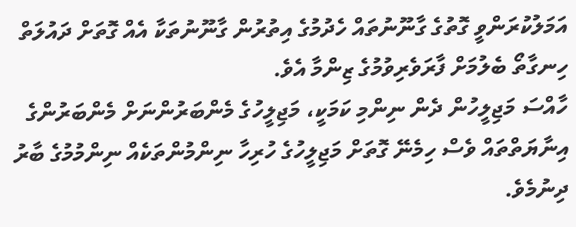އަމަލުކުރަންވީ ގޮތުގެ ގާނޫނުތައް ހެދުމުގެ އިތުރުން ގާނޫނުތަކާ އެއް ގޮތަށް ދައުލަތް ހިނގާތޯ ބެލުމަށް ފާރަވެރިވުމުގެ ޒިންމާ އެވެ.
ހާއްސަ މަޖިލީހުން ދެން ނިންމި ކަމަކީ، މަޖިލީހުގެ މެންބަރުންނަށް މެންބަރުންގެ އިނާޔަތްތައް ވެސް ހިމެނޭ ގޮތަށް މަޖިލީހުގެ ހުރިހާ ނިންމުންތަކެއް ނިންމުމުގެ ބާރު ދިނުމެވެ.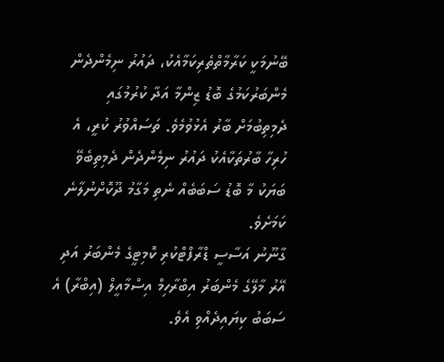ބޭނުމަކީ ކަރާމާތްތެރިކަމާއެކު، ދައުރު ނިމެންދެން މެންބަރުކަމުގެ ބޮޑު ޒިންމާ އަދާ ކުރުމުގައި ދެމިތިބުމަށް ބާރު އެޅުވުމެވެ. ތަސައްވުރު ކުރީ، އެ ހުރިހާ ބާރުތަކާއެކު ދައުރު ނިމެންދެން ދެމިތިބެވޭ ބަޔަކު މާ ބޮޑު ސަބަބެއް ނެތި މަގާމު ދޫކޮށްނުލާނެ ކަމަށެވެ.
ގާނޫނު އަސާސީ ޑްރާފްޓްކުރި ކޮމިޓީގެ މެންބަރު އަދި އޭރު މާލޭގެ މެންބަރު އިބްރާހިމް އިސްމާއީލް (އިބްރާ) އެ ސަބަބު ކިޔައިދެއްވި އެވެ.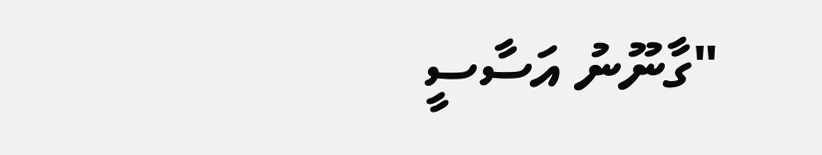"ގާނޫނު އަސާސީ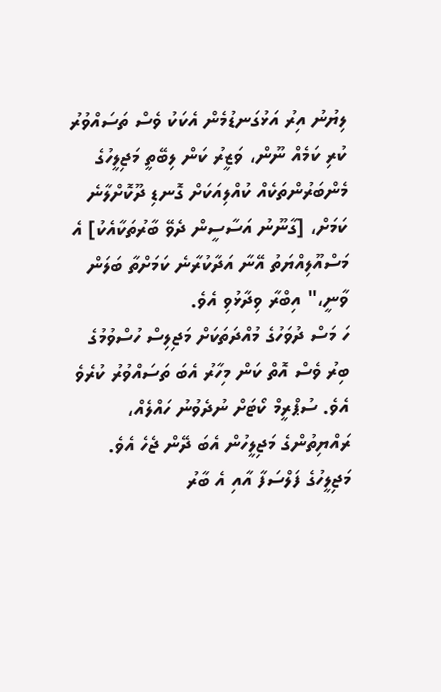ލިޔުނު އިރު އަޅުގަނޑުމެން އެކަކު ވެސް ތަސައްވުރު ކުރި ކަމެއް ނޫން، ވަޒީރު ކަން ލިބޭތީ މަޖިލީހުގެ މެންބަރުންތަކެއް ކުއްލިއަކަށް ގޮނޑި ދޫކޮށްލާނެ ކަމަށް، [ގާނޫނު އަސާސީން ދެވޭ ބާރުތަކާއެކު] އެ މަސްއޫލިއްޔަތު އޭނާ އަދާކުރާނެ ކަމަށްތާ ބަލަން ވާނީ،" އިބްރާ ވިދާޅުވި އެވެ.
ހަ މަސް ދުވަހުގެ މުއްދަތަކަށް މަޖިލިސް ހުސްވުމުގެ ބިރު ވެސް އޮތް ކަން މިހާރު އެބަ ތަސައްވުރު ކުރެވެ އެވެ. ސުޕްރީމް ކޯޓަށް ނުދެވުނު ހައްލެއް، ރައްޔިތުންގެ މަޖިލީހުން އެބަ ދޭން ޖެހެ އެވެ.
މަޖިލީހުގެ ފަލްސަފާ އާއި އެ ބާރު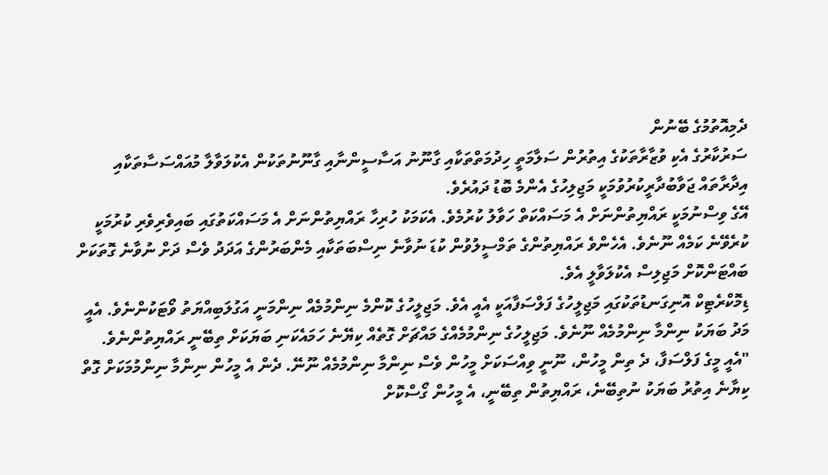ދެމިއޮތުމުގެ ބޭނުން
ސަރުކާރުގެ އެކި ވުޒާރާތަކުގެ އިތުރުން ސަލާމަތީ ހިދުމަތްތަކާއި ގާނޫނު އަސާސީންނާއި ގާނޫނުތަކުން އެކުލަވާލާ މުއައްސަސާތަކާއި އިދާރާތައް ޖަވާބުދާރީކުރުވުމަކީ މަޖިލިހުގެ އެންމެ ބޮޑު ދައުރެވެ.
އޭގެ ވިސްނުމަކީ ރައްޔިތުންނަށް އެ މަސައްކަތް ހަވާލު ކުރުމެވެ. އެކަމަކު ހުރިހާ ރައްޔިތުންނަށް އެ މަސައްކަތުގައި ބައިވެރިވެރި ކުރުމަކީ ކުރެވޭނެ ކަމެއް ނޫނެވެ. އެހެންވެ ރައްޔިތުންގެ ތަމްސީލުވުން ކުޑަ ނުވާނެ ނިސްބަތަކާއި މެންބަރުންގެ އަދަދު ވެސް ދަށް ނުވާނެ ގޮތަކަށް ބައްޓަންކޮށް މަޖިލިސް އެކުލަވާލީ އެވެ.
ޑިމޮކްރެޓިކް އޮނިގަނޑުތަކުގައި މަޖިލީހުގެ ފަލްސަފާއަކީ އެއީ އެވެ. މަޖިލީހުގެ ކޮންމެ ނިންމުމެއް ނިންމަނީ އަގުލަބިއްޔަތު ވޯޓަކުންނެވެ. އެއީ މަދު ބަޔަކު ނިންމާ ނިންމުމެއް ނޫނެވެ. މަޖިލީހުގެ ނިންމުމެއްގެ މައްޗަށް ގޮތެއް ކިޔޭނެ ހަމައެކަނި ބަޔަކަށް ތިބޭނީ ރައްޔިތުންނެވެ.
"އެއީ މީގެ ފަލްސަފާ، ދެ ތިން މީހުން، ނޫނީ ވިއްސަކަށް މީހުން ވެސް ނިންމާ ނިންމުމެއް ނޫނޭ. ދެން އެ މީހުން ނިންމާ ނިންމުމަކަށް ގޮތް ކިޔާނެ އިތުރު ބަޔަކު ނުތިބޭނެ، ރައްޔިތުން ތިބޭނީ، އެ މީހުން ގޯސްކޮށް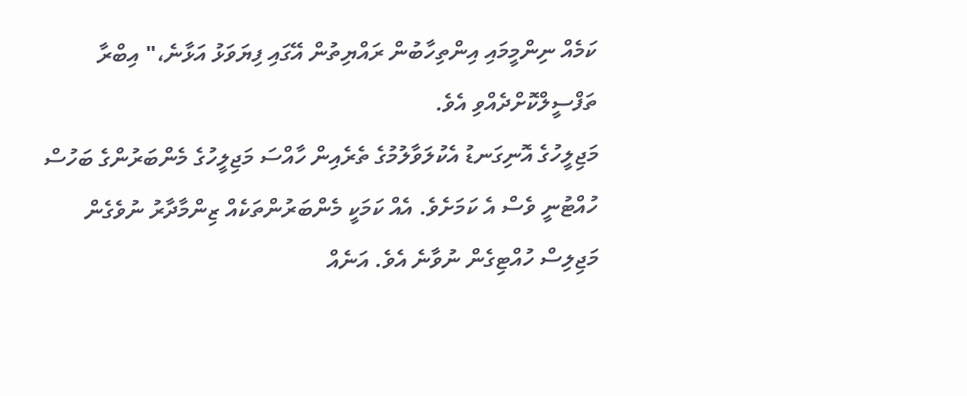ކަމެއް ނިންމީމައި އިންތިހާބުން ރައްޔިތުން އޭގައި ފިޔަވަޅު އަޅާނެ،" އިބްރާ ތަފްސީލްކޮށްދެއްވި އެވެ.
މަޖިލީހުގެ އޮނިގަނޑު އެކުލަވާލުމުގެ ތެރެއިން ހާއްސަ މަޖިލީހުގެ މެންބަރުންގެ ބަހުސް ހުއްޓުނީ ވެސް އެ ކަމަށެވެ. އެއް ކަމަކީ މެންބަރުންތަކެއް ޒިންމާދާރު ނުވެގެން މަޖިލިސް ހުއްޓިގެން ނުވާނެ އެވެ. އަނެއް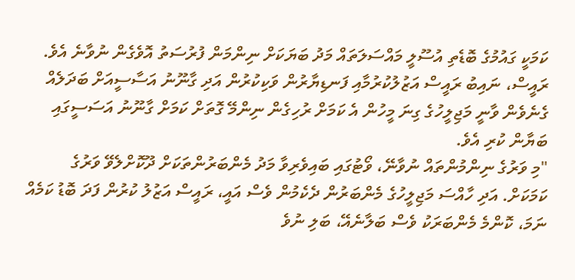ކަމަކީ ގައުމުގެ ބޮޑެތި އުސޫލީ މައްސަލަތައް މަދު ބަޔަކަށް ނިންމަން ފުރުސަތު އޮވެގެން ނުވާނެ އެވެ.
ރައީސް، ނައިބު ރައީސް އަޒުލުކުރުމާއި ފަނޑިޔާރުން ވަކިކުރުން އަދި ގާނޫނު އަސާސީއަށް ބަދަލެއް ގެނެވެން ވާނީ މަޖިލީހުގެ ގިނަ މީހުން އެ ކަމަށް ރުހިގެން ނިންމޭ ގޮތަށް ކަމަށް ގާނޫނު އަސަސީގައި ބަޔާން ކުރި އެވެ.
"މި ވަރުގެ ނިންމުންތައް ނުވާނޭ، ވޯޓުގައި ބައިވެރިވާ މަދު މެންބަރުންތަކަށް ދޫކޮށްލެވޭ ވަރުގެ ކަމަކަށް. އަދި ހާއްސަ މަޖިލީހުގެ މެންބަރުން ދެކެމުން ވެސް އައީ، ރައީސް އަޒުލު ކުރުން ފަދަ ބޮޑު ކަމެއް ނަމަ، ކޮންމެ މެންބަރަކު ވެސް ބަލާނެއޭ، ބަލި ނުވެ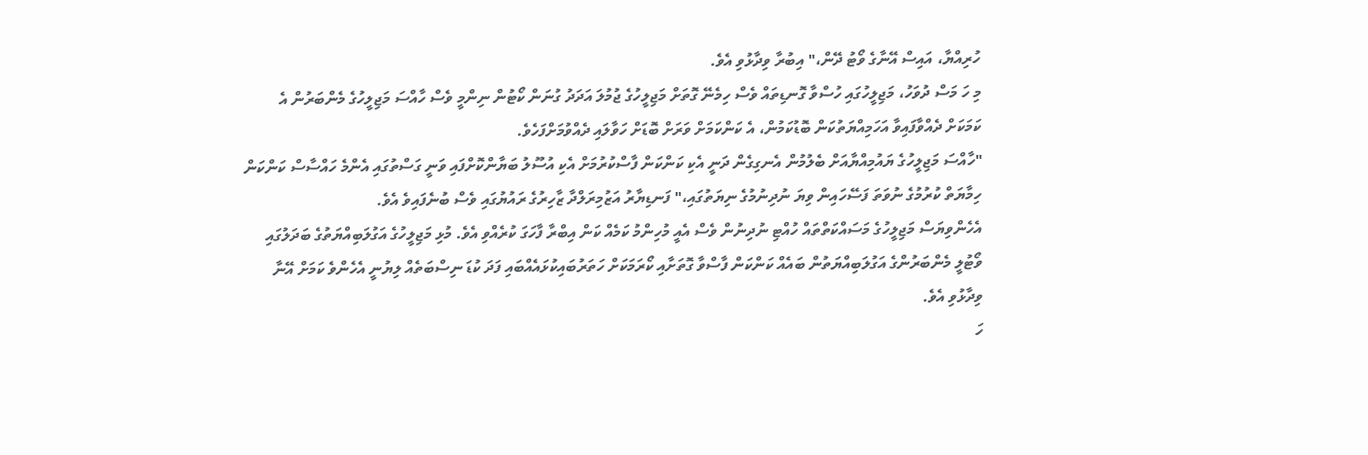ހުރިއްޔާ، އައިސް އޭނާގެ ވޯޓު ދޭން،" އިބުރާ ވިދާޅުވި އެވެ.
މި ހަ މަސް ދުވަހު، މަޖިލީހުގައި ހުސްވާ ގޮނޑިތައް ވެސް ހިމެނޭ ގޮތަށް މަޖިލީހުގެ ޖުމުލަ އަދަދު ގުނަން ކޯޓުން ނިންމީ ވެސް ހާއްސަ މަޖިލީހުގެ މެންބަރުން އެ ކަމަކަށް ދެއްވާފައިވާ އަހަމިއްޔަތުކަން ބޮޑުކަމުން، އެ ކަންކަމަށް ވަރަށް ބޮޑަށް ހަވާލައި ދެއްވުމަށްފަހެވެ.
"ހާއްސަ މަޖިލީހުގެ ޔައުމިއްޔާއަށް ބެލުމުން އެނގިގެން ދަނީ އެކި ކަންކަން ފާސްކުރުމަށް އެކި އުސޫލު ބަޔާންކޮށްފައި ވަނީ ގަސްތުގައި އެންމެ ހައްސާސް ކަންކަން ހިމާޔަތް ކުރުމުގެ ނުވަތަ ފަސޭހައިން ވިޔަ ނުދިނުމުގެ ނިޔަތުގައި،" ފަނޑިޔާރު އަޒުމިރަލްދާ ޒާހިރުގެ ރައުޔުގައި ވެސް ބުނެފައިވެ އެވެ.
އެހެންވިޔަސް މަޖިލީހުގެ މަސައްކަތްތައް ހުއްޓި ނުދިނުން ވެސް އެއީ މުހިންމު ކަމެއް ކަން އިބްރާ ފާހަގަ ކުރެއްވި އެވެ. މުޅި މަޖިލީހުގެ އަގުލަބިއްޔަތުގެ ބަދަލުގައި ވޯޓުލީ މެންބަރުންގެ އަގުލަބިއްޔަތުން ބައެއް ކަންކަން ފާސްވާ ގޮތަށާއި ކޯރަމަކަށް ހަތަރުބައިކުޅައެއްބައި ފަދަ ކުޑަ ނިސްބަތެއް ލިޔުނީ އެހެންވެ ކަމަށް އޭނާ ވިދާޅުވި އެވެ.
ހަ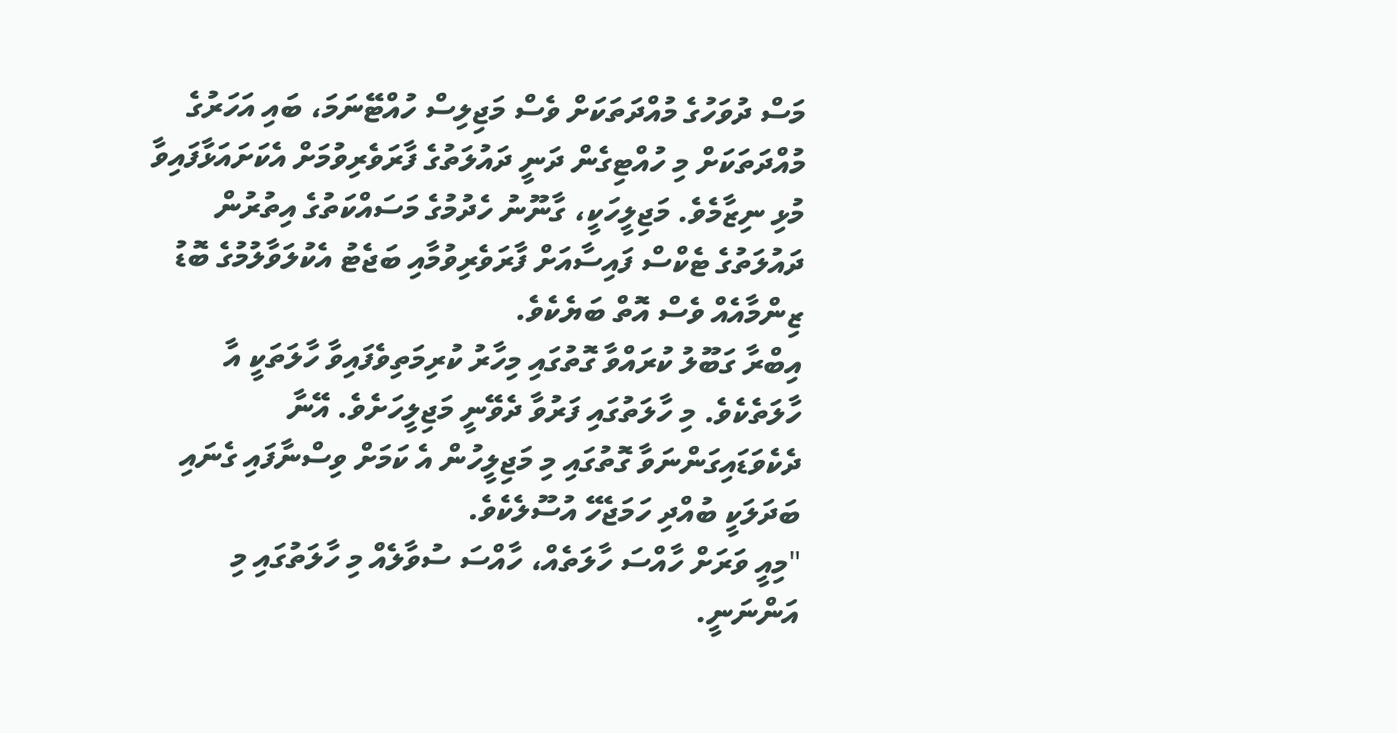މަސް ދުވަހުގެ މުއްދަތަކަށް ވެސް މަޖިލިސް ހުއްޓޭނަމަ، ބައި އަހަރުގެ މުއްދަތަކަށް މި ހުއްޓިގެން ދަނީ ދައުލަތުގެ ފާރަވެރިވުމަށް އެކަށައަޅާފައިވާ މުޅި ނިޒާމެވެ. މަޖިލީހަކީ، ގާނޫނު ހެދުމުގެ މަސައްކަތުގެ އިތުރުން ދައުލަތުގެ ޓެކްސް ފައިސާއަށް ފާރަވެރިވުމާއި ބަޖެޓު އެކުލަވާލުމުގެ ބޮޑު ޒިންމާއެއް ވެސް އޮތް ބަޔެކެވެ.
އިބްރާ ގަބޫލު ކުރައްވާ ގޮތުގައި މިހާރު ކުރިމަތިވެފައިވާ ހާލަތަކީ އާ ހާލަތެކެވެ. މި ހާލަތުގައި ފަރުވާ ދެވޭނީ މަޖިލީހަށެވެ. އޭނާ ދެކެވަޑައިގަންނަވާ ގޮތުގައި މި މަޖިލީހުން އެ ކަމަށް ވިސްނާފައި ގެނައި ބަދަލަކީ ބުއްދި ހަމަޖެހޭ އުސޫލެކެވެ.
"މިއީ ވަރަށް ހާއްސަ ހާލަތެއް، ހާއްސަ ސުވާލެއް މި ހާލަތުގައި މި އަންނަނީ.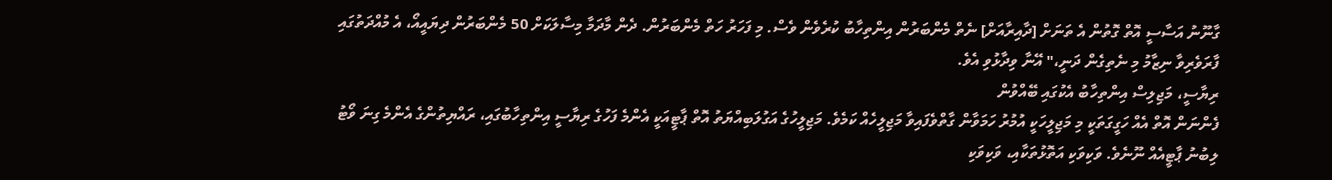ގާނޫނު އަސާސީ އޮތް ގޮތުން އެ ތަނަށް [ދާއިރާއަށް] ނެތް މެންބަރުން އިންތިހާބު ކުރެވެން ވެސް. މި ފަހަރު ހަތް މެންބަރުން. ދެން މާދަމާ މިސާލަކަށް 50 މެންބަރުން ދިޔައީއޯ، އެ މުއްދަތުގައި ފާރަވެރިވާ ނިޒާމު މި ނެތިގެން ދަނީ،" އޭނާ ވިދާޅުވި އެވެ.
ރިޔާސީ، މަޖިލިސް އިންތިހާބު އެކުގައި ބޭއްވުން
ފެންނަން އޮތް އެއް ހަގީގަތަކީ މި މަޖިލީހަކީ އުމުރު ހަމަވާން ގާތްވެފައިވާ މަޖިލީހެއް ކަމެވެ. މަޖިލީހުގެ އަގުލަބިއްޔަތު އޮތް ޕާޓީއަކީ އެންމެ ފަހުގެ ރިޔާސީ އިންތިހާބުގައި، ރައްޔިތުންގެ އެންމެ ގިނަ ވޯޓު ލިބުނު ޕާޓީއެއް ނޫނެވެ. ވަކިވަކި އަތޮޅުތަކާއި، ވަކިވަކި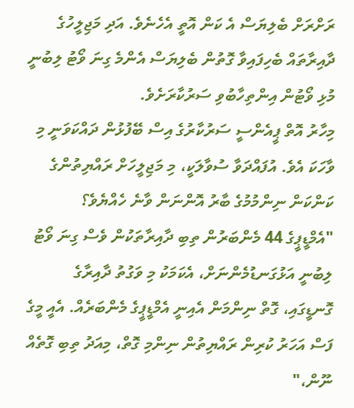ރަށްރަށް ބެލިޔަސް އެ ކަން އޮތީ އެހެނެވެ. އަދި މަޖިލީހުގެ ދާއިރާތައް ބެހިފައިވާ ގޮތުން ބެލިޔަސް އެންމެ ގިނަ ވޯޓު ލިބުނީ މުޅި ވޯޓުން އިންތިހާބުވި ސަރުކާރަށެވެ.
މިހާރު އޮތް ޕީއެންސީ ސަރުކާރުގެ އިސް ބޭފުޅުން ދައްކަވަނީ މި ވާހަކަ އެވެ. އުފައްދަވާ ސުވާލަކީ، މި މަޖިލީހަށް ރައްޔިތުންގެ ކަންކަން ނިންމުމުގެ ބާރު އޮންނަން ވާނެ ހެއްޔެވެ؟
"އެމްޑީޕީގެ 44 މެންބަރުން ތިބި ދާއިރާތަކުން ވެސް ގިނަ ވޯޓު ލިބުނީ އަޅުގަނޑުމެންނަށް، އެކަމަކު މި ވަގުތު ދާއިރާގެ ގޮނޑީގައި، ގޮތް ނިންމަން އެއިނީ އެމްޑީޕީގެ މެންބަރެއް. އެއީ މީގެ ފަސް އަހަރު ކުރިން ރައްޔިތުން ނިންމި ގޮތް، މިއަދު ތިބި ގޮތެއް ނޫން،"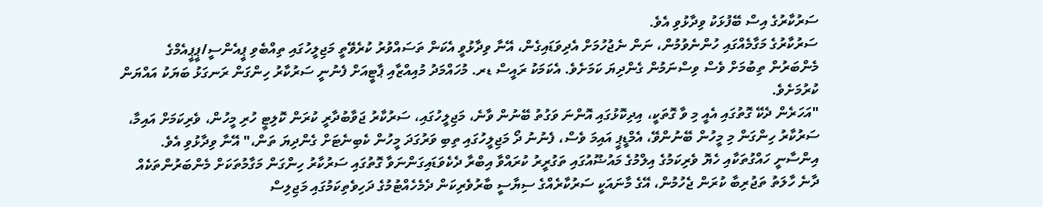ސަރުކާރުގެ އިސް ބޭފުޅަކު ވިދާޅުވި އެވެ.
ސަރުކާރުގެ މަގާމެއްގައި ހުންނެވުމުން، ނަން ނެޖުހުމަށް އެދިވަޑައިގެން، އޭނާ ވިދާޅުވީ އެކަން ތަސައްވުރު ކުރެވޭތީ މަޖިލީހުގައި ތިއްބެވި ޕީއެންސީ/ޕީޕީއެމްގެ މެންބަރުން ތިބުމަށް ވެސް ވިސްނަމުން ގެންދިޔަ ކަމަށެވެ. އެކަމަކު ރައީސް ޑރ. މުހައްމަދު މުއިއްޒާއި ޕާޓީއަށް ފެނުނީ ސަރުކާރު ހިންގަން ރަނގަޅު ބަޔަކު އައްޔަން ކުރުމަށެވެ.
"އަހަރެން ދެކޭ ގޮތުގައި އެއީ މި ވާ ގޮތަކީ، އިދިކޮޅުގައި އޮންނަ ވަގުތު ބޭނުން ވާނެ، މަޖިލީހުގައި، ސަރުކާރު ޖަވާބުދާރީ ކުރަން ކޮލިޓީ ހުރި މީހުން، ވެރިކަމަށް އައިމާ، ސަރުކާރު ހިންގަން މި މީހުން ބޭނުންވޭ، އެމްޑީޕީ އައިމަ ވެސް، ފެނުނު ދޯ މަޖިލީހުގައި ތިބި ވަރުގަދަ މީހުން ކެބިނެޓަށް ގެންދިޔަ ތަން،" އޭނާ ވިދާޅުވި އެވެ.
އިންސާނީ ހައްގުތަކާއި ހެޔޮ ވެރިކަމުގެ އިލްމުގެ މައުޟޫއުގައި ތަގުރީރު ކުރައްވާ އިބްރާ ދެކެވަޑައިގަންނަވާ ގޮތުގައި ސަރުކާރު ހިންގަން މަގާމުތަކަށް މެންބަރުންތަކެއް ދާނެ ހާލަތު ތަޖުރިބާ ކުރަން ޖެހުމުން، އޭގެ މާނައަކީ ސަރުކާރެއްގެ ސިޔާސީ ބާރުވެރިކަން ދެމެހެއްޓުމުގެ ދަހިވެތިކަމުގައި މަޖިލިސް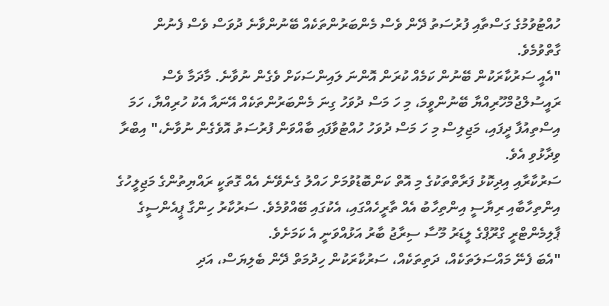ހުއްޓުވުމުގެ ގަސްތާއި ފުރުސަތު ދޭން ވެސް މެންބަރުންތަކެއް ބޭނުންވާނެ ދުވަސް ވެސް ފެނުން ގާތްވުމެވެ.
"އެއީ ސަރުކާރަކުން ބޭނުން ކަމެއް ކުރަން އޮންނަ ލައިންސަކަށް ވެގެން ނުވާނެ. މާދަމާ ވެސް ރައީސުލްޖުމްހޫރިއްޔާ ބޭނުންވީމަ، މި ހަ މަސް ދުވަހު ގިނަ މެންބަރުންތަކެއް އޭނައާ އެކު ހުރިއްޔާ، ހަމަ އިސްތިއުފާ ދީފައި، މަޖިލިސް މި ހަ މަސް ދުވަހު ހުއްޓުވާފައި ބާއްވަން ފުރުސަތު އޮވެގެން ނުވާނެ،" އިބްރާ ވިދާޅުވި އެވެ.
ސަރުކާރާއި އިދިކޮޅު ފަރާތްތަކުގެ މި އޮތް ކަންބޮޑުވުމަށް ހައްލު ގެނެވޭނެ އެއް ގޮތަކީ ރައްޔިތުންގެ މަޖިލީހުގެ އިންތިހާބާއި ރިޔާސީ އިންތިހާބު އެއް ތާރީހެއްގައި، އެކުގައި ބޭއްވުމެވެ. ސަރުކާރު ހިންގާ ޕީއެންސީގެ ޕާލިމެންޓްރީ ގްރޫޕްގެ ލީޑަރު މޫސާ ސިރާޖު ބާރު އަޅުއްވަނީ އެ ކަމަށެވެ.
"އެބަ ފެނޭ މައްސަލަތަކެއް، ދަތިތަކެއް، ސަރުކާރަކުން ހިދުމަތް ދޭން ބެލިޔަސް، އަދި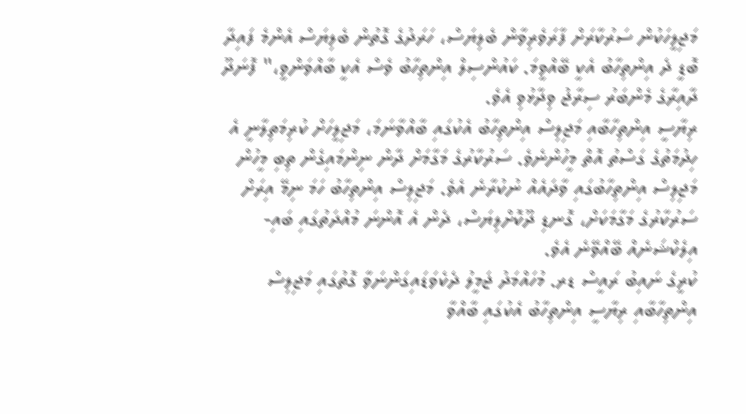މަޖިލީހަކުން ސަރުކާރަށް ފާރަވެރިވާން ބެލިޔަސް، ހަރަދުގެ ގޮތުން ބެލިޔަސް އެންމެ ފައިދާ ބޮޑީ ދެ އިންތިހާބު އެކީ ބޭއްވީމަ. ކައުންސިލް އިންތިހާބު ވެސް އެކީ ބާއްވަންވީ،" ފޮނަދޫ ދާއިރާގެ މެންބަރު ސިރާޖު ވިދާޅުވި އެވެ.
ރިޔާސީ އިންތިހާބާއި މަޖިލިސް އިންތިހާބު އެކުގައި ބާއްވާނަމަ، މަޖިލީހަށް ކުރިމަތިލާނީ އެ ހިދުމަތުގެ ގަސްތު އޮތް މީހުންނެވެ. ސަރުކާރުގެ މަގާމަށް ދާން ނިންމައިގެން ތިބި މީހުން މަޖިލިސް އިންތިހާބުގައި ވާދައެއް ނުކުރާނެ އެވެ. މަޖިލިސް އިންތިހާބު ހަމަ ނިމޭ އިރަށް ސަރުކާރުގެ މަގާމަކަށް، ގޮނޑި ދޫކޮށްލިޔަސް، ދެން އެ އޮންނަ މުއްދަތުގައި ބައި-އިލެކްޝަނެއް ބޭއްވޭނެ އެވެ.
ކުރީގެ ނައިބު ރައީސް ޑރ. މުހައްމަދު ޖަމީލު ދެކެވަޑައިގަންނަވާ ގޮތުގައި މަޖިލިސް އިންތިހާބާއި ރިޔާސީ އިންތިހާބު އެކުގައި ބާއްވާ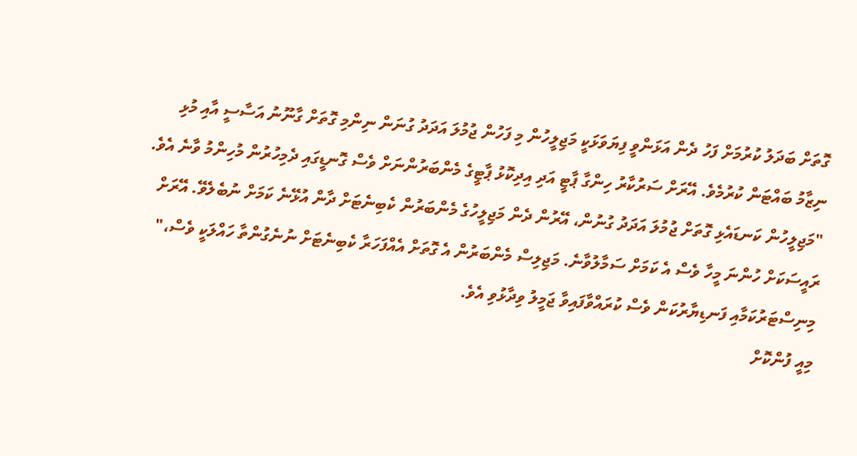ގޮތަށް ބަދަލު ކުރުމަށް ފަހު ދެން އަޅަންވީ ފިޔަވަޅަކީ މަޖިލީހުން މި ފަހުން ޖުމުލަ އަދަދު ގުނަން ނިންމި ގޮތަށް ގާނޫނު އަސާސީ އާއި މުޅި ނިޒާމު ބައްޓަން ކުރުމެވެ. އޭރަށް ސަރުކާރު ހިންގާ ޕާޓީ އަދި އިދިކޮޅު ޕާޓީގެ މެންބަރުންނަށް ވެސް ގޮނޑީގައި ދެމިހުރުން މުހިންމު ވާނެ އެވެ.
"މަޖިލީހުން ކަނޑައެޅި ގޮތަށް ޖުމުލަ އަދަދު ގުނުން، އޭރުން ދެން މަޖިލީހުގެ މެންބަރުން ކެބިނެޓަށް ދާން އުޅޭނެ ކަމަށް ނުބެލެވޭ. އޭރަށް ރައީސަކަށް ހުންނަ މީހާ ވެސް އެ ކަމަށް ސަމާލުވާނެ. މަޖިލިސް މެންބަރުން އެ ގޮތަށް އެއްފަހަރާ ކެބިނެޓަށް ނުނެގުންތާ ހައްލަކީ ވެސް،" މިނިސްޓަރުކަމާއި ފަނޑިޔާރުކަން ވެސް ކުރައްވާފައިވާ ޖަމީލު ވިދާޅުވި އެވެ.
މިއީ ފުންކޮށް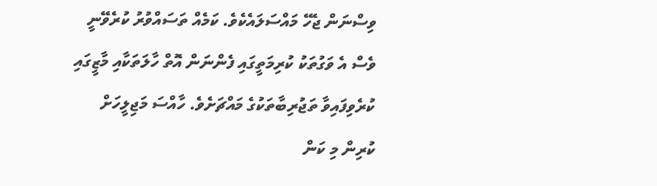ވިސްނަން ޖެހޭ މައްސަލައެކެވެ. ކަމެއް ތަސައްވުރު ކުރެވޭނީ ވެސް އެ ވަގުތަކު ކުރިމަތީގައި ފެންނަން އޮތް ހާލަތަކާއި މާޒީގައި ކުރެވިފައިވާ ތަޖުރިބާތަކުގެ މައްޗަށެވެ. ހާއްސަ މަޖިލީހަށް ކުރިން މި ކަން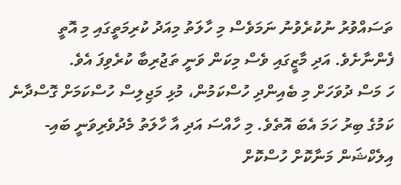ތަސައްވުރު ނުކުރެވުނު ނަމަވެސް މި ހާލަތު މިއަދު ކުރިމަތީގައި މި އޮތީ ފެންނާށެވެ. އަދި މާޒީގައި ވެސް މިކަން ވަނީ ތަޖުރިބާ ކުރެވިފަ އެވެ.
ހަ މަސް ދުވަހަށް މި ބެއިންދި ހުސްކަމުން، މުޅި މަޖިލިސް ހުސްކަމަށް ގޮސްދާނެ ކަމުގެ ބިރު ހަމަ އެބަ އޮތެވެ. މި ހާއްސަ އަދި އާ ހާލަތު މެދުވެރިވަނީ ބައި-އިލެކްޝަން މަނާކޮށް ހުސްކޮށް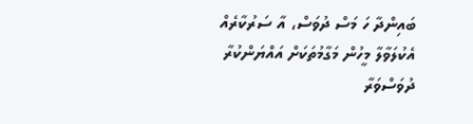ބައިންދާ ހަ މަސް ދުވަސް، އާ ސަރުކާރެއް އެކުލަވާލާ މީހުން މަގާމުތަކަށް އައްޔަންކުރާ ދުވަސްވަރާ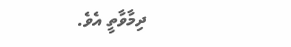ދިމާވާތީ އެވެ.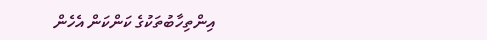އިންތިހާބުތަކުގެ ކަންކަން އެހެން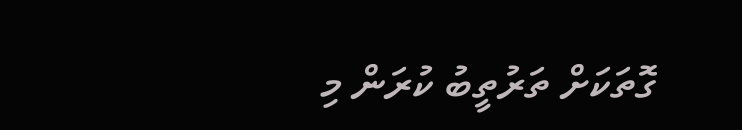ގޮތަކަށް ތަރުތީބު ކުރަން މި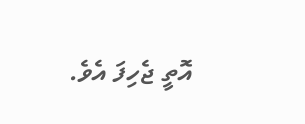އޮތީ ޖެހިފަ އެވެ.